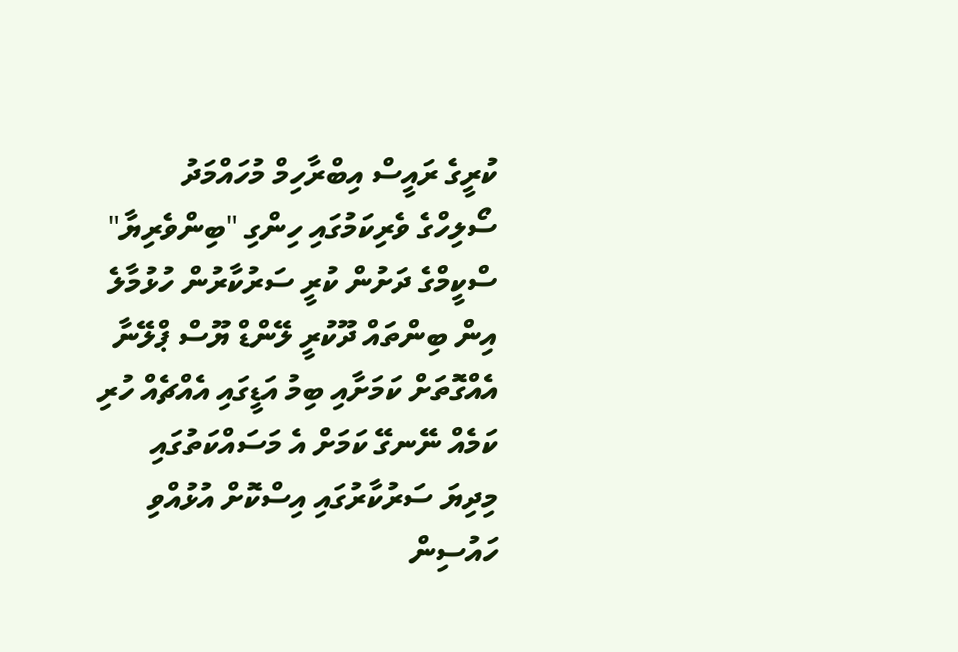ކުރީގެ ރައީސް އިބްރާހިމް މުހައްމަދު ސޯލިހްގެ ވެރިކަމުގައި ހިންގި "ބިންވެރިޔާ" ސްކީމްގެ ދަށުން ކުރީ ސަރުކާރުން ހުޅުމާލެ އިން ބިންތައް ދޫކުރީ ލޭންޑް ޔޫސް ޕްލޭނާ އެއްގޮތަށް ކަމަށާއި ބިމު އަޑީގައި އެއްޗެއް ހުރި ކަމެއް ނޭނގޭ ކަމަށް އެ މަސައްކަތުގައި މިދިޔަ ސަރުކާރުގައި އިސްކޮށް އުޅުއްވި ހައުސިން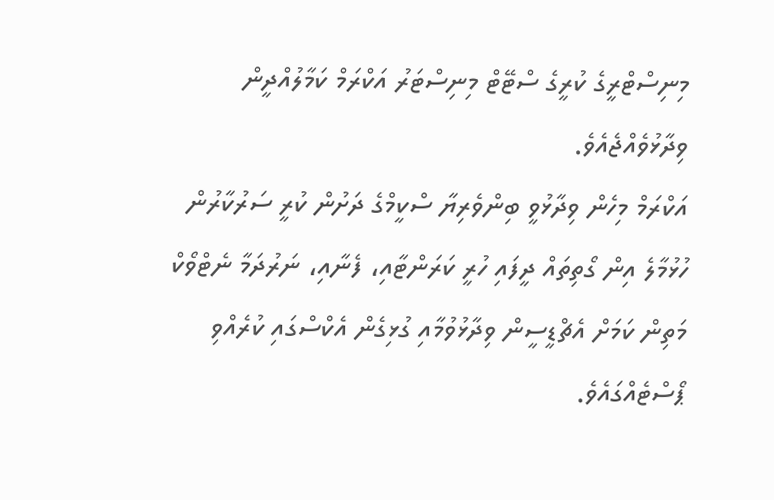މިނިސްޓްރީގެ ކުރީގެ ސްޓޭޓް މިނިސްޓަރު އަކްރަމް ކަމާލުއްދީން ވިދާޅުވެއްޖެއެވެ.
އަކްރަމް މިހެން ވިދާޅުވީ ބިންވެރިޔާ ސްކީމްގެ ދަށުން ކުރީ ސަރުކާރުން ހުޅުމާލެ އިން ގޯތިތައް ދީފައި ހުރީ ކަރަންޓާއި، ފެނާއި، ނަރުދަމާ ނެޓްވޯކް މަތިން ކަމަށް އެޗްޑީސީން ވިދާޅުވުމާއި ގުޅިގެން އެކްސްގައި ކުރެއްވި ޕޯސްޓެއްގައެވެ.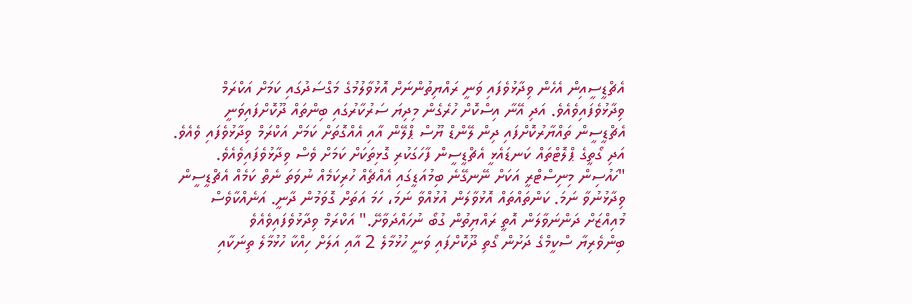އެޗްޑީސީއިން އެހެން ވިދާޅުވެފައި ވަނީ ރައްޔިތުންނަށް އޮޅުވާލުމުގެ މަގްސަދުގައި ކަމަށް އަކްރަމް ވިދާޅުވެފައިވެއެވެ. އަދި އޭނާ އިސްކޮށް ހުރެގެން މިދިޔަ ސަރުކާރުގައި ބިންތައް ދޫކޮށްފައިވަނީ އެޗްޑީސީން ތައްޔާރުކޮށްފައި ދިން ލޭންޑް ޔޫސް ޕްލޭން އާއި އެއްގޮތަށް ކަމަށް އަކްރަމް ވިދާޅުވެފައި ވެއެވެ. އަދި ގޯތީގެ ޕްލޮޓްތައް ކަނޑައެޅީ އެޗްޑީސީން ފާހަގަކުރި ގޮޅިތަކަށް ކަމަށް ވެސް ވިދާޅުވެފައިވެއެވެ.
"ހައުސިން މިނިސްޓްރީ އަކަށް ނޭނގޭނެ ބިމުއަޑީގައި އެއްޗެއް ހުރިކަމެއް ނުވަތަ ނެތް ކަމެއް އެޗްޑީސީން ވިދާޅުނުވާ ނަމަ. ކަންތައްތައް އޮޅުވާލަން އުޅުއްވާ ނަމަ، ހަމަ އަތަށް ގޮވަމުން ދާނީ. އަނެއްކާވެސް މުއިއްޒަށް ދަންނަވާލަން އޮތީ ރައްޔިތުން ގުބޯ ނުހައްދަވާށޭ." އަކްރަމް ވިދާޅުވެފައިވެއެވެ
ބިންވެރިޔާ ސްކީމްގެ ދަށުން ގޯތި ދޫކޮށްފައި ވަނީ ހުޅުމާލެ 2 އާއި އަލަށް ހިއްކާ ހުޅުމާލެ ތިނަކާއި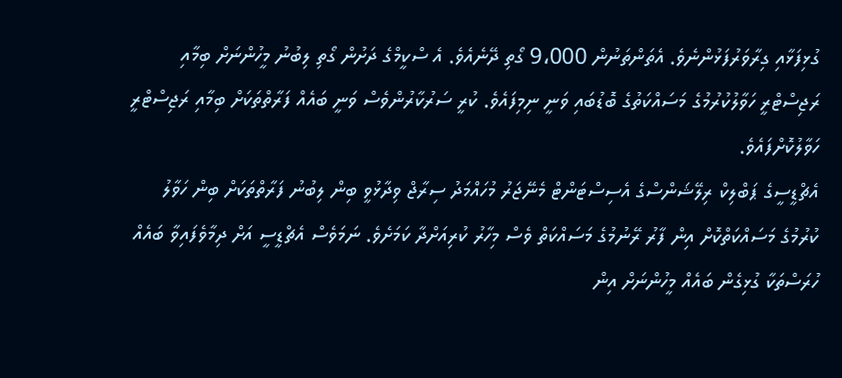ގުޅިފަޅާއި ގިރާވަރުފަޅުންނެވެ. އެތަންތަނުން 9،000 ގޯތި ދޭނެއެވެ. އެ ސްކީމްގެ ދަށުން ގޯތި ލިބުނު މީހުންނަށް ބިމާއި ރަޖިސްޓްރީ ހަވާލުކުރުމުގެ މަސައްކަތުގެ ބޮޑުބައި ވަނީ ނިމިފައެވެ. ކުރީ ސަރުކާރުންވެސް ވަނީ ބައެއް ފަރާތްތަކަށް ބިމާއި ރަޖިސްޓްރީ ހަވާލުކޮށްފައެވެ.
އެޗްޑީސީގެ ޕަބްލިކް ރިލޭޝަންސްގެ އެސިސްޓަންޓް މެނޭޖަރު މުހައްމަދު ސިރާޖް ވިދާޅުވީ ބިން ލިބުނު ފަރާތްތަކަށް ބިން ހަވާލު ކުރުމުގެ މަސައްކަތްކޮށް އިން ފާރު ރޭނުމުގެ މަސައްކަތް ވެސް މިހާރު ކުރިއަށްދާ ކަމަށެވެ. ނަމަވެސް އެޗްޑީސީ އަށް ދިމާވެފައިވާ ބައެއް ހުރަސްތަކާ ގުޅިގެން ބައެއް މީހުންނަށް އިން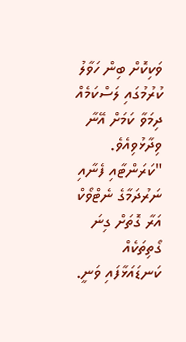ވަކިކޮށް ބިން ހަވާލު ކުރުމުގައި ލަސްކަމެއް ދިމަވާ ކަމަށް އޭނާ ވިދާޅުވިއެވެ.
"ކަރަންޓާއި ފެނާއި ނަރުދަމާގެ ނެޓްވޯކް އަރާ ގޮތަށް ގިނަ ގޯތިތަކެއް ކަނޑައަޅާފައި ވަނީ.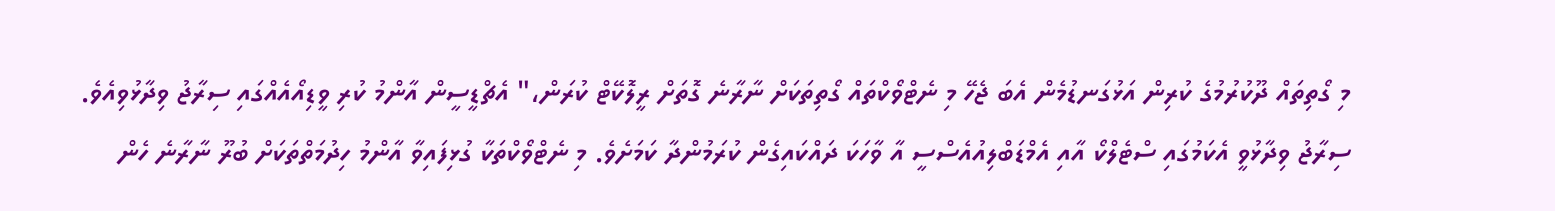މި ގޯތިތައް ދޫކުރުމުގެ ކުރިން އަޅުގަނޑުމެން އެބަ ޖެހޭ މި ނެޓްވޯކްތައް ގޯތިތަކަށް ނާރާނެ ގޮތަށް ރީލޮކޭޓް ކުރަން،" އެޗްޑީސީން އާންމު ކުރި ވީޑިއޯއެއްގައި ސިރާޖު ވިދާޅުވިއެވެ.
ސިރާޖު ވިދާޅުވީ އެކަމުގައި ސްޓެލްކޯ އާއި އެމްޑަބްލިއުއެސްސީ އާ ވާހަކަ ދައްކައިގެން ކުރަމުންދާ ކަމަށެވެ. މި ނެޓްވޯކްތަކާ ގުޅިފައިވާ އާންމު ހިދުމަތްތަކަށް ބުރޫ ނާރާނެ ހެން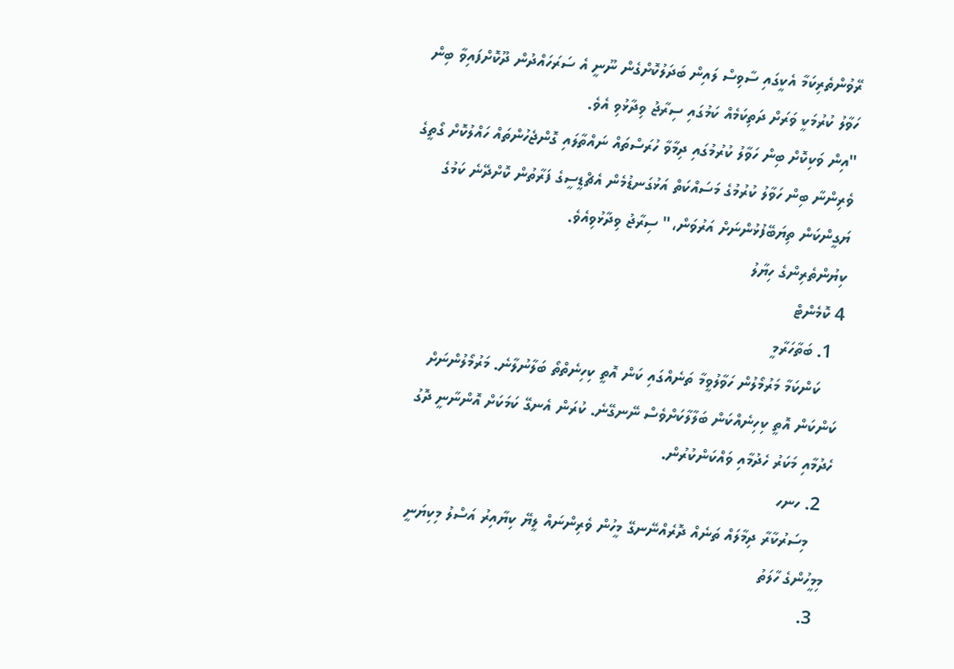ރޭވުންތެރިކަމާ އެކީގައި ސާވިސް ލައިން ބަދަލުކޮށްގެން ނޫނީ އެ ސަރަހައްދުން ދޫކޮށްފައިވާ ބިން ހަވާލު ކުރުމަކީ ވަރަށް ދަތިކަމެއް ކަމުގައި ސިރާޖު ވިދާޅުވި އެވެ.
"އިން ވަކިކޮށް ބިން ހަވާލު ކުރުމުގައި ދިމާވާ ހުރަސްތައް ނައްތާލައި ގޮންޖެހުންތައް ހައްލުކޮށް ގޯތީގެ ވެރިންނާ ބިން ހަވާލު ކުރުމުގެ މަސައްކަތް އަޅުގަނޑުމެން އެޗްޑީސީގެ ފަރާތުން ކޮށްދޭނެ ކަމުގެ ޔަގީންކަން ތިޔަބޭފުޅުންނަށް އަރުވަން،" ސިރާޖު ވިދާޅުވިއެވެ.
ކިޔުންތެރިންގެ ހިޔާލު
4 ކޮމެންޓް
  1. ބަތާހަރާމީ
    ކަންކަމާ މަރުމޯލުން ހަވާލުވީމާ ތަނެއްގައި ކަން އޮތީ ކިހިނެތްތޯ ބަލާނުލާނެ. މަރުމޯލުންނަށް ކަންކަން އޮތީ ކިހިނެއްކަން ބަލާލާކަށްވެސް ނޭނގޭނެ. ކުރަން އެނގޭ ކަމަކަށް އޮންނާނީ ދޮގު ހެދުމާއި މަކަރު ހެދުމާއި ވައްކަންކުރުން.
  2. ހނހ
    މިސަރުކާރާ ދިމާލައް ތަނެއް ދޮރެއްނޭނގޭ މީހުން ވެރިންނައް ލީޔޭ ކިޔާއިރު އަސްލު މިކިޔަނީ މިމީހުންގެ ހާލަތު
  3.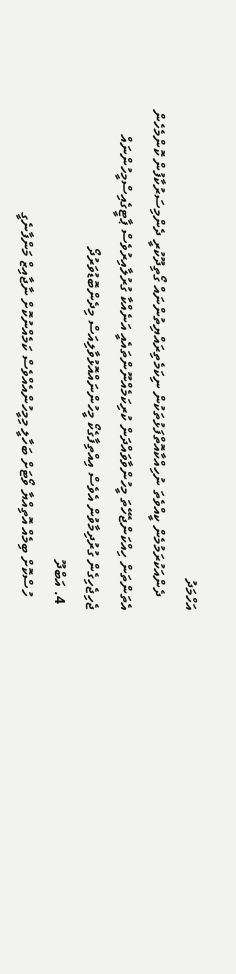އަހްމަދު
    ދެންއަކުރަމުމެން ކީއްވެތަ ނުހިއްކާއޮތްފަޅުތަކުން ނިކަމެތިރައްޔިތުންނައް ގޯތިދޫކުރީ ދެންމިސަރުކާފުން ކޮންމެހެން އެތަންތަން ހިއްކަންޖެހޭތަ މީހުންވާވައްދަން ކުރިކަމެއްނޫންތައެއީ އަނެއްކާ ގުރުލާއިރުވެސް ޕާޓީގެއިސްމީހުންނައް ޖެހިޖެހިގެން ގުރުދިމާވުން އެވެސް އިއްތިފާގެކޯ މީހުންނައްއޮޅުވާލިއަސް މިދެންބޮޑުވަރުދޯ
  4. އަބްދޫ
    ހުސްކޮށް ބިމެއް އޮތިއްޔާ ވޯޓަށް ބަހާލީ މިމީހުންއެއްވެސް ކަމެއްނުކޮށް ނާޖާއިޒް މަންފާނެގީ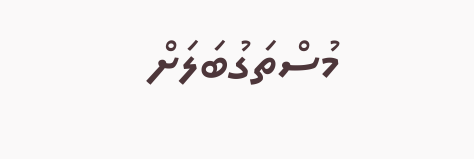މުސްތަގުބަލަށް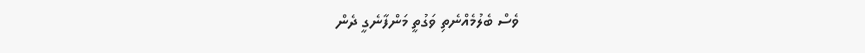ވެސް ބެލުމެއްނެތި ވަގުތީ މަންފާނެގީ ދެން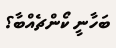ބަހާނީ ކޯންޗެއްބާ؟